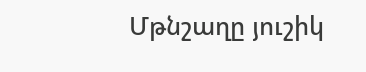Մթնշաղը յուշիկ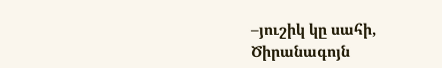–յուշիկ կը սահի,
Ծիրանագոյն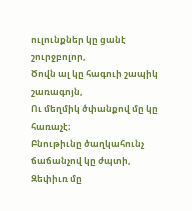ուլունքներ կը ցանէ շուրջբոլոր,
Ծովն ալ կը հագուի շապիկ շառագոյն,
Ու մեղմիկ ծփանքով մը կը հառաչէ։
Բնութիւնը ծաղկահունչ ճաճանչով կը ժպտի,
Զեփիւռ մը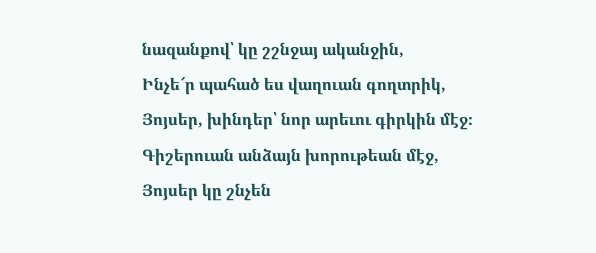նազանքով՝ կը շշնջայ ականջին,
Ինչե՜ր պահած ես վաղուան գողտրիկ,
Յոյսեր, խինդեր՝ նոր արեւու գիրկին մէջ։
Գիշերուան անձայն խորութեան մէջ,
Յոյսեր կը շնչեն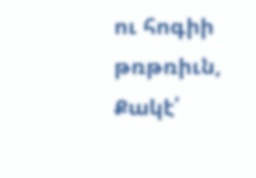ու հոգիի թռթռիւն,
Քակէ՛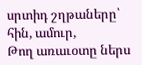սրտիդ շղթաները՝ հին, ամուր,
Թող առաւօտը ներս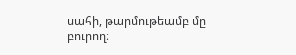սահի, թարմութեամբ մը բուրող։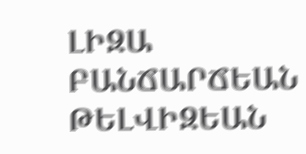ԼԻԶԱ ԲԱՆՃԱՐՃԵԱՆ ԹԵԼՎԻԶԵԱՆ